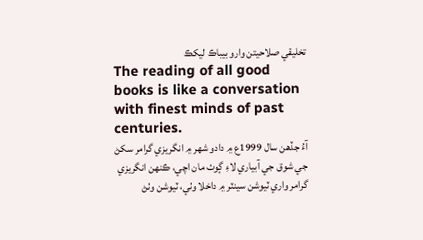تخليقي صلاحيتن وارو بيباڪ ليکڪ
The reading of all good books is like a conversation with finest minds of past centuries.
آءُ جڏهن سال 1999ع ۾ دادو شھر ۾ انگريزي گرامر سکڻ جي شوق جي آبياري لاءِ ڳوٺ مان اچي، ڪنھن انگريزي گرامر واري ٽيوشن سينٽر ۾ داخلا وٺي، ٽيوشن وٺڻ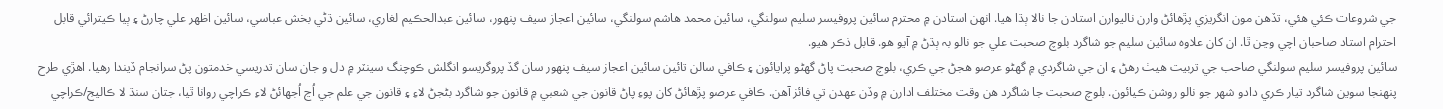جي شروعات ڪئي هئي، تڏهن مون انگريزي پڙهائڻ وارن ناليوارن استادن جا نالا ٻڌا هيا. انھن استادن ۾ محترم سائين پروفيسر سليم سولنگي، سائين محمد هاشم سولنگي، سائين اعجاز سيف پنھور، سائين عبدالحڪيم لغاري، سائين ڌڻي بخش عباسي، سائين اظھر علي چارڻ ۽ ٻيا ڪيترائي قابل احترام استاد صاحبان اچي وڃن ٿا. ان کان علاوہ سائين سليم جو شاگرد بلوچ صحبت علي جو نالو بہ ٻڌڻ ۾ آيو هو. قابل ذڪر هيو.
سائين پروفيسر سليم سولنگي صاحب جي تربيت هيٺ رهڻ ۽ ان جي شاگردي ۾ گهڻو عرصو هجڻ جي ڪري، بلوچ صحبت پاڻ گهڻو پرايائون ۽ ڪافي سالن تائين سائين اعجاز سيف پنھور سان گڏ پروگريسو انگلش ڪوچنگ سينٽر ۾ دل و جان سان تدريسي خدمتون پڻ سرانجام ڏيندا رهيا. اهڙي طرح پنھنجا سوين شاگرد تيار ڪري دادو شھر جو نالو روشن ڪيائون. بلوچ صحبت جا شاگرد هن وقت مختلف ادارن ۾ وڏن عھدن تي فائز آهن. ڪافي عرصو پڙهائڻ کان پوءِ پاڻ قانون جي شعبي ۾ قانون جو شاگرد بڻجڻ لاءِ ۽ قانون جي علم جي اُڃ اُجهائڻ لاءِ ڪراچي روانا ٿيا، جتان سنڌ لا ڪاليج/ڪراچي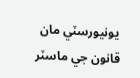يونيورسٽي مان قانون جي ماسٽر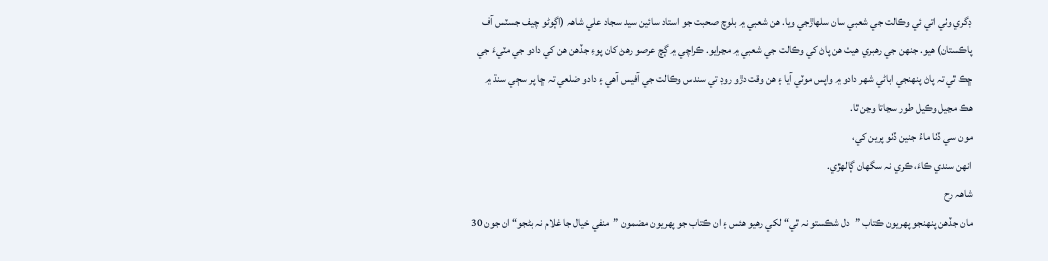ڊگري وٺي اتي ئي وڪالت جي شعبي سان سلھاڙجي ويا. هن شعبي ۾ بلوچ صحبت جو استاد سائين سيد سجاد علي شاھہ (اڳوڻو چيف جسٽس آف پاڪستان) هيو. جنھن جي رهبري هيٺ هن پاڻ کي وڪالت جي شعبي ۾ مڃرايو. ڪراچي ۾ ڳچ عرصو رهڻ کان پوءِ جڏهن هن کي دادو جي مٽيءَ جي ڇڪ ٿي تہ پاڻ پنھنجي اباڻي شھر دادو ۾ واپس موٽي آيا ۽ هن وقت دڙو روڊ تي سندس وڪالت جي آفيس آهي ۽ دادو ضلعي تہ ڇا پر سڄي سنڌ ۾ هڪ مڃيل وڪيل طور سڃاتا وڃن ٿا.
مون سي ڏٺا ماءُ جنين ڏٺو پرين کي،
انھن سندي ڪاءَ، ڪري نہ سگهان ڳالهڙي.
شاھہ رح
مان جڏهن پنھنجو پھريون ڪتاب ”دل شڪستو نہ ٿي“ لکي رهيو هئس ۽ ان ڪتاب جو پھريون مضمون ”منفي خيال جا غلام نہ بڻجو“ ان جون 30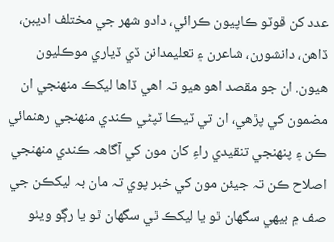عدد کن ڦوٽو ڪاپيون ڪرائي، دادو شھر جي مختلف اديبن، ڏاهن، دانشورن، شاعرن ۽ تعليمدانن ڏي ڏياري موڪليون هيون. ان جو مقصد اهو هيو تہ اهي ڏاها ليکڪ منھنجي ان مضمون کي پڙهي، ان تي ٽيڪا ٽپڻي ڪندي منھنجي رهنمائي ڪن ۽ پنھنجي تنقيدي راءِ کان مون کي آگاھہ ڪندي منھنجي اصلاح ڪن تہ جيئن مون کي خبر پوي تہ مان بہ ليکڪن جي صف ۾ بيھي سگهان ٿو يا ليکڪ ٿي سگهان ٿو يا رڳو ويٺو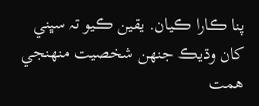پنا ڪارا ڪيان. يقين ڪيو تہ سڀني کان وڌيڪ جنھن شخصيت منھنجي همت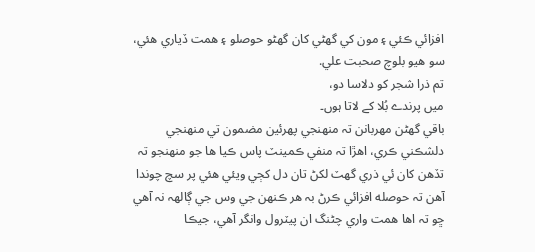افزائي ڪئي ۽ مون کي گهڻي کان گهڻو حوصلو ۽ همت ڏياري هئي، سو هيو بلوچ صحبت علي.
تم ذرا شجر کو دلاسا دو،
میں پرندے بُلا کے لاتا ہوں۔
باقي گهڻن مھربانن تہ منھنجي پھرئين مضمون تي منھنجي دلشڪني ڪري، اهڙا تہ منفي ڪمينٽ پاس ڪيا ها جو منھنجو تہ تڏهن کان ئي ذري گهٽ لکڻ تان دل کڄي ويئي هئي پر سچ چوندا آهن تہ حوصله افزائي ڪرڻ بہ هر ڪنھن جي وس جي ڳالھہ نہ آهي ڇو تہ اها همت واري چڻنگ ان پيٽرول وانگر آهي، جيڪا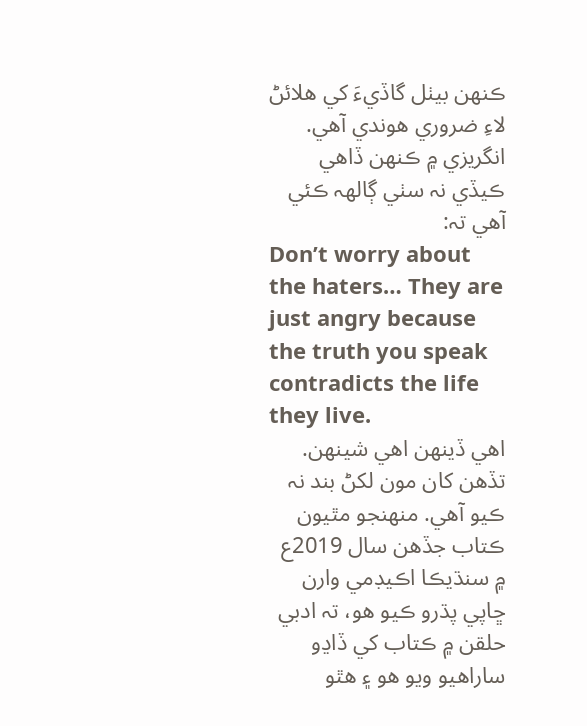ڪنھن بيٺل گاڏيءَ کي هلائڻ لاءِ ضروري هوندي آهي. انگريزي ۾ ڪنھن ڏاهي ڪيڏي نہ سٺي ڳالھہ ڪئي آهي تہ:
Don’t worry about the haters… They are just angry because the truth you speak contradicts the life they live.
اهي ڏينھن اهي شينھن. تڏهن کان مون لکڻ بند نہ ڪيو آهي. منھنجو مٿيون ڪتاب جڏهن سال 2019ع ۾ سنڌيڪا اڪيڊمي وارن ڇاپي پڌرو ڪيو هو، تہ ادبي حلقن ۾ ڪتاب کي ڏاڍو ساراهيو ويو هو ۽ هٿو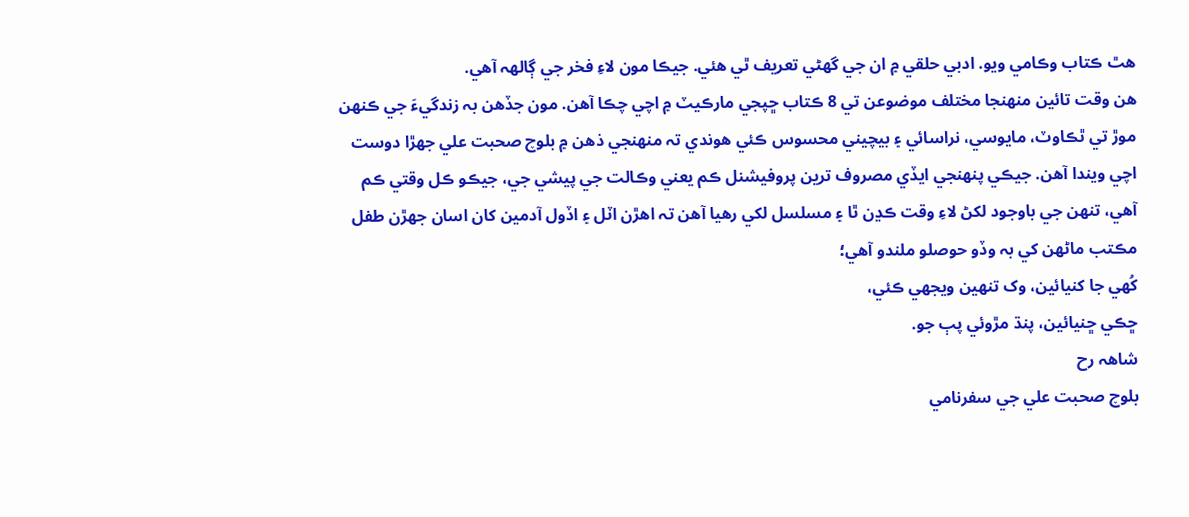هٿ ڪتاب وڪامي ويو. ادبي حلقي ۾ ان جي گهڻي تعريف ٿي هئي. جيڪا مون لاءِ فخر جي ڳالھہ آهي.
هن وقت تائين منھنجا مختلف موضوعن تي 8 ڪتاب ڇپجي مارڪيٽ ۾ اچي چڪا آهن. مون جڏهن بہ زندگيءَ جي ڪنھن موڙ تي ٿڪاوٽ، مايوسي، نراسائي ۽ بيچيني محسوس ڪئي هوندي تہ منھنجي ذهن ۾ بلوچ صحبت علي جھڙا دوست اچي ويندا آهن. جيڪي پنھنجي ايڏي مصروف ترين پروفيشنل ڪم يعني وڪالت جي پيشي جي، جيڪو ڪل وقتي ڪم آهي، تنھن جي باوجود لکڻ لاءِ وقت ڪڍن ٿا ۽ مسلسل لکي رهيا آهن تہ اهڙن اٽل ۽ اڏول آدمين کان اسان جھڙن طفل مڪتب ماڻھن کي بہ وڏو حوصلو ملندو آهي؛
کُھي جا کنيائين، وک تنھين ويجهي ڪئي،
ڇڪي ڇنيائين، پنڌ مڙوئي پٻ جو.
شاھہ رح
بلوچ صحبت علي جي سفرنامي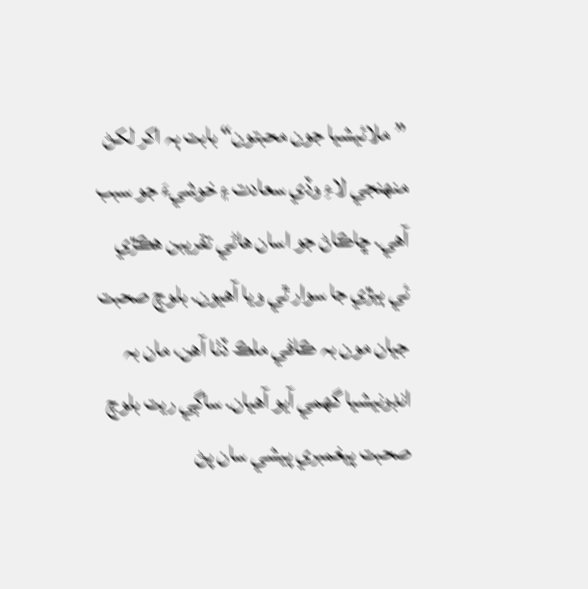”ملائيشيا جون محبتون“ بابت ٻہ اکر لکڻ منھنجي لاءِ وڏي سعادت ۽ خوشيءَ جو سبب آهي. ڇاڪاڻ جو اسان هاڻي تقريبن هڪڙي ئي ٻيڙي جا سوار ٿي ويا آهيون. بلوچ صحبت جيان مون بہ ڪافي ملڪ ڏٺا آهن، مان بہ انڊونيشيا گهمي آيو آهيان. ساڳي ريت بلوچ صحبت پيغمبري پيشي سان پڻ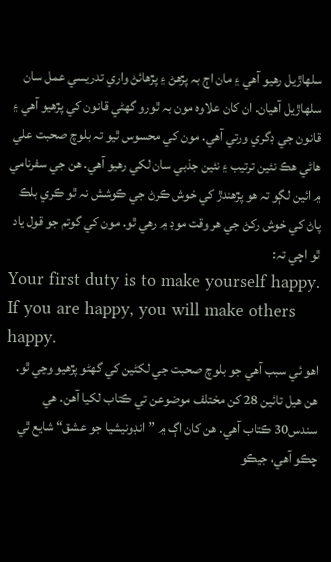سلھاڙيل رهيو آهي ۽ مان اڄ بہ پڙهڻ ۽ پڙهائڻ واري تدريسي عمل سان سلھاڙيل آهيان. ان کان علاوہ مون بہ ٿورو گهڻي قانون کي پڙهيو آهي ۽ قانون جي ڊگري ورتي آهي. مون کي محسوس ٿيو تہ بلوچ صحبت علي هاڻي هڪ نئين ترتيب ۽ نئين جذبي سان لکي رهيو آهي. هن جي سفرنامي ۾ ائين لڳو تہ هو پڙهندڙ کي خوش ڪرڻ جي ڪوشش نہ ٿو ڪري بلڪ پاڻ کي خوش رکڻ جي هر وقت موڊ ۾ رهي ٿو. مون کي گوتم جو قول ياد ٿو اچي تہ:
Your first duty is to make yourself happy. If you are happy, you will make others happy.
اهو ئي سبب آهي جو بلوچ صحبت جي لکڻين کي گهڻو پڙهيو وڃي ٿو. هن هيل تائين 28 کن مختلف موضوعن تي ڪتاب لکيا آهن. هي سندس30 ڪتاب آهي. هن کان اڳ ۾ ”انڊونيشيا جو عشق“ شايع ٿي چڪو آهي، جيڪو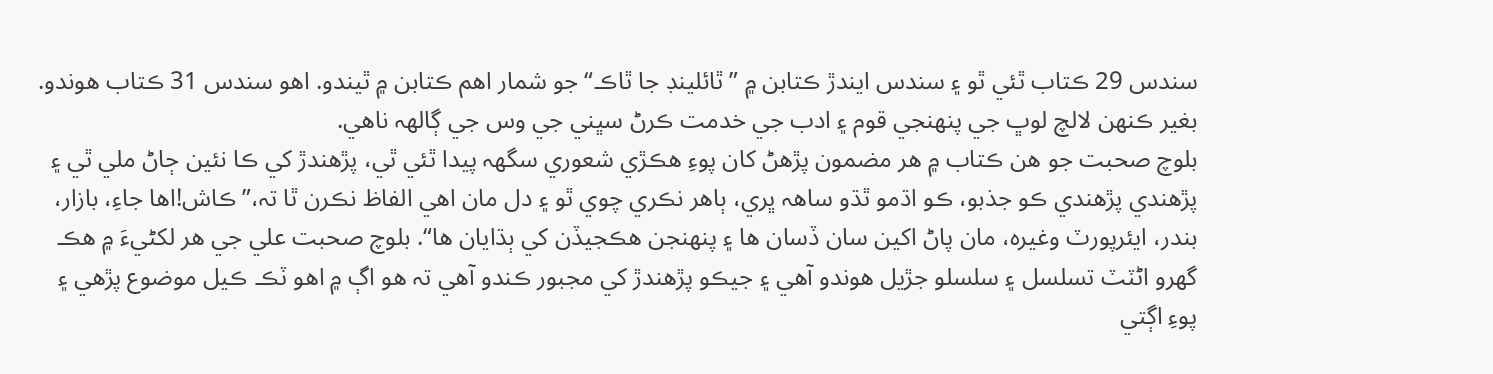سندس 29 ڪتاب ٿئي ٿو ۽ سندس ايندڙ ڪتابن ۾ ”ٿائلينڊ جا ٿاڪ“ جو شمار اهم ڪتابن ۾ ٿيندو. اهو سندس 31 ڪتاب هوندو. بغير ڪنھن لالچ لوڀ جي پنھنجي قوم ۽ ادب جي خدمت ڪرڻ سڀني جي وس جي ڳالھہ ناهي.
بلوچ صحبت جو هن ڪتاب ۾ هر مضمون پڙهڻ کان پوءِ هڪڙي شعوري سگهہ پيدا ٿئي ٿي، پڙهندڙ کي ڪا نئين ڄاڻ ملي ٿي ۽ پڙهندي پڙهندي ڪو جذبو، ڪو اڌمو ٿڌو ساھہ ڀري، ٻاهر نڪري چوي ٿو ۽ دل مان اهي الفاظ نڪرن ٿا تہ،”ڪاش!اها جاءِ، بازار، بندر، ايئرپورٽ وغيرہ، مان پاڻ اکين سان ڏسان ها ۽ پنھنجن هڪجيڏن کي ٻڌايان ها“. بلوچ صحبت علي جي هر لکڻيءَ ۾ هڪ گهرو اڻٽٽ تسلسل ۽ سلسلو جڙيل هوندو آهي ۽ جيڪو پڙهندڙ کي مجبور ڪندو آهي تہ هو اڳ ۾ اهو ٽڪ ڪيل موضوع پڙهي ۽ پوءِ اڳتي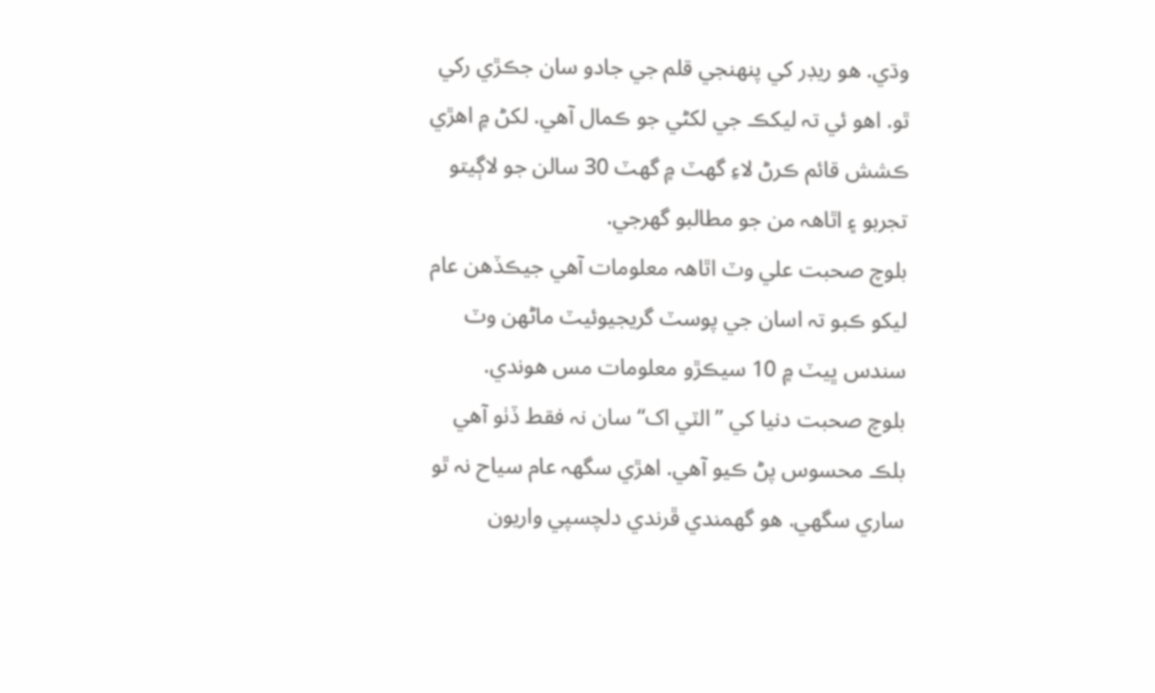وڌي. هو ريڊر کي پنھنجي قلم جي جادو سان جڪڙي رکي ٿو. اهو ئي تہ ليکڪ جي لکڻي جو ڪمال آهي. لکڻ ۾ اهڙي ڪشش قائم ڪرڻ لاءِ گهٽ ۾ گهٽ 30 سالن جو لاڳيتو تجربو ۽ اٿاھہ من جو مطالبو گهرجي.
بلوچ صحبت علي وٽ اٿاھہ معلومات آهي جيڪڏهن عام ليکو ڪبو تہ اسان جي پوسٽ گريجيوئيٽ ماڻھن وٽ سندس ڀيٽ ۾ 10 سيڪڙو معلومات مس هوندي.
بلوچ صحبت دنيا کي ”الٽي اک“ سان نہ فقط ڏٺو آهي بلڪ محسوس پڻ ڪيو آهي. اهڙي سگهہ عام سياح نہ ٿو ساري سگهي. هو گهمندي ڦرندي دلچسپي واريون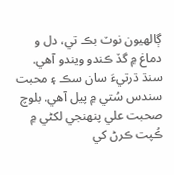ڳالھيون نوٽ بڪ تي، دل و دماغ ۾ گڏ ڪندو ويندو آهي. سنڌ ڌرتيءَ سان سڪ ۽ محبت سندس سُتي ۾ پيل آهي. بلوچ صحبت علي پنھنجي لکڻي ۾ ڪُپت ڪرڻ کي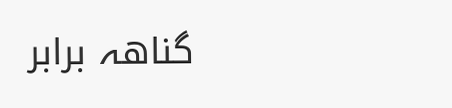گناھہ برابر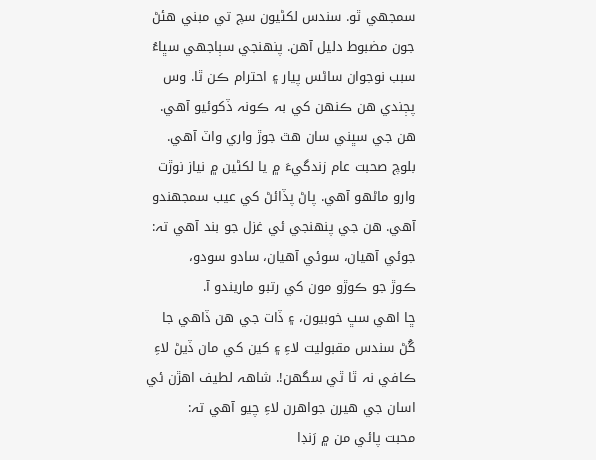سمجهي ٿو. سندس لکڻيون سچ تي مبني هئڻ جون مضبوط دليل آهن. پنھنجي سٻاجهي سڀاءُ سبب نوجوان ساڻس پيار ۽ احترام ڪن ٿا. وس پڄندي هن ڪنھن کي بہ ڪونہ ڏکوئيو آهي. هن جي سڀني سان هٿ جوڙ واري واٽ آهي. بلوچ صحبت عام زندگيءَ ۾ يا لکڻين ۾ نياز نوڙت وارو ماڻھو آهي. پاڻ پڏائڻ کي عيب سمجهندو آهي. هن جي پنھنجي ئي غزل جو بند آهي تہ:
جوئي آهيان، سوئي آهيان، سادو سودو،
ڪوڙ جو ڪوڙو مون کي رتبو ماريندو آ.
ڇا اهي سڀ خوبيون، ۽ ڏات جي هن ڏاهي جا گُڻ سندس مقبوليت لاءِ ۽ کين کي مان ڏيڻ لاءِ ڪافي نہ ٿا ٿي سگهن!. شاھہ لطيف اهڙن ئي اسان جي هيرن جواهرن لاءِ چيو آهي تہ:
محبت پائي من ۾ رَنڊا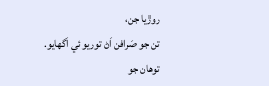روڙيا جن،
تن جو صَرافن اَڻ توريو ئي اَگهايو.
توهان جو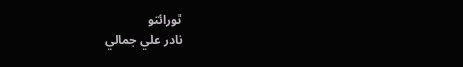ٿورائتو
نادر علي جمالي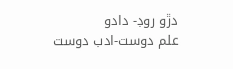دڙو روڊ- دادو
علم دوست-ادب دوست